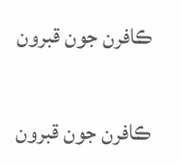ڪافرن جون قبرون

ڪافرن جون قبرون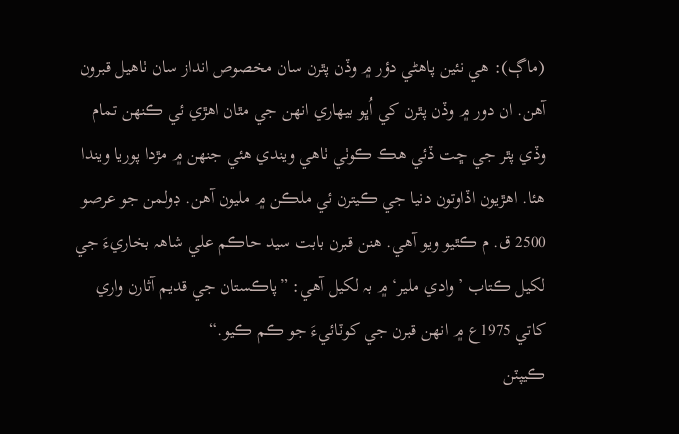(ماڳ): هي نئين پاهڻي دؤر ۾ وڏن پٿرن سان مخصوص انداز سان ٺاهيل قبرون آهن. ان دور ۾ وڏن پٿرن کي اُڀو بيھاري انهن جي مٿان اهڙي ئي ڪنھن تمام وڏي پٿر جي ڇت ڏئي هڪ ڪوٺي ٺاهي ويندي هئي جنھن ۾ مڙدا پوريا ويندا هئا. اهڙيون اڏاوتون دنيا جي ڪيترن ئي ملڪن ۾ مليون آهن. ڊولمن جو عرصو 2500 ق. م ڪٿيو ويو آهي. هنن قبرن بابت سيد حاڪم علي شاھہ بخاريءَ جي لکيل ڪتاب ’وادي ملير‘ ۾ بہ لکيل آهي: ”پاڪستان جي قديم آثارن واري کاتي 1975ع ۾ انهن قبرن جي کوٽائيءَ جو ڪم ڪيو.“
ڪيپٽن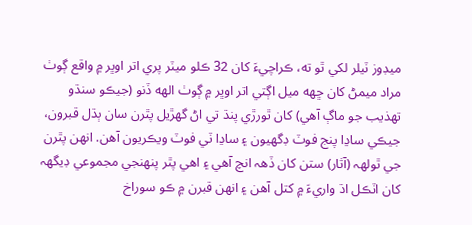ميڊوز ٽيلر لکي ٿو ته، ڪراچيءَ کان 32 ڪلو ميٽر پري اتر اوڀر ۾ واقع ڳوٺ مراد ميمڻ کان ڇھه ميل اڳتي اتر اوڀر ۾ ڳوٺ الھه ڏنو (جيڪو سنڌو تھذيب جو ماڳ آهي) کان ٿورڙي پنڌ تي اڻ گهڙيل پٿرن سان ٻڌل قبرون، جيڪي ساڍا پنج فوٽ ڊگهيون ۽ ساڍا ٽي فوٽ ويڪريون آهن. انهن پٿرن جي ٿولھہ (آثار) ستن کان ڏھہ انچ آهي ۽ اهي پٿر پنھنجي مجموعي ڊيگهہ کان اٽڪل اڌ واريءَ ۾ کتل آهن ۽ انهن قبرن ۾ ڪو سوراخ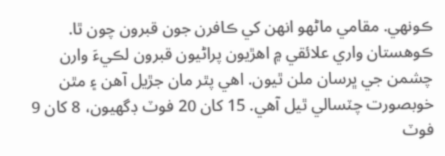ڪونهي. مقامي ماڻهو انهن کي ڪافرن جون قبرون چون ٿا. ڪوهستان واري علائقي ۾ اهڙيون پراڻيون قبرون لڪيءَ وارن چشمن جي ڀرسان ملن ٿيون. اهي پٿر مان جڙيل آهن ۽ مٿن خوبصورت چٽسالي ٿيل آهي. 15 کان 20 فوٽ ڊگهيون، 8 کان 9 فوٽ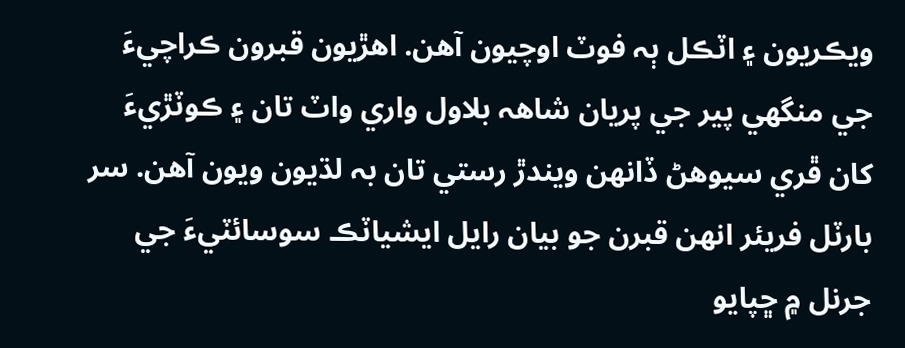ويڪريون ۽ اٽڪل ٻہ فوٽ اوچيون آهن. اهڙيون قبرون ڪراچيءَ جي منگهي پير جي پريان شاھہ بلاول واري واٽ تان ۽ ڪوٽڙيءَ کان ڦري سيوهڻ ڏانھن ويندڙ رستي تان بہ لڌيون ويون آهن. سر بارٽل فريئر انهن قبرن جو بيان رايل ايشياٽڪ سوسائٽيءَ جي جرنل ۾ ڇپايو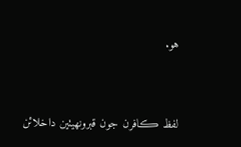هو.


لفظ ڪافرن جون قبرونھيٺين داخلائن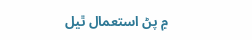۾ پڻ استعمال ٿيل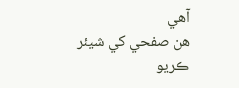آھي
هن صفحي کي شيئر ڪريو